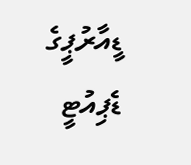ޑީއާރުޕީގެ ޑެޕިއުޓީ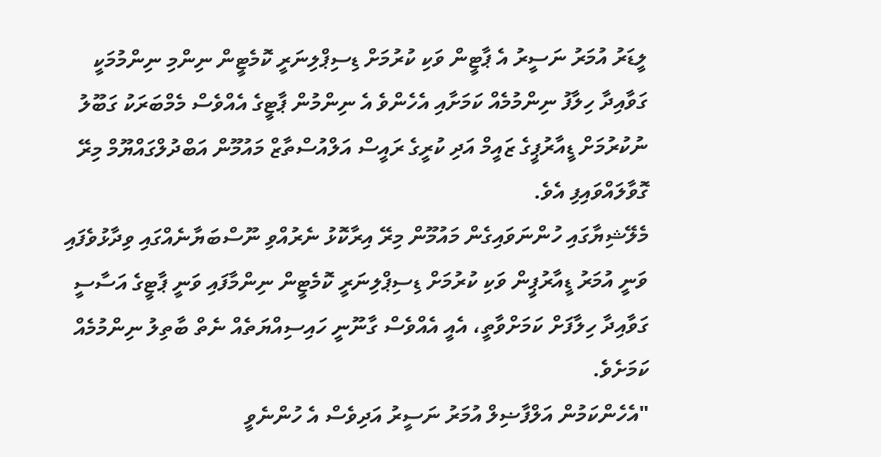ލީޑަރު އުމަރު ނަސީރު އެ ޕާޓީން ވަކި ކުރުމަށް ޑިސިޕްލިނަރީ ކޮމެޓީން ނިންމި ނިންމުމަކީ ގަވާއިދާ ހިލާފު ނިންމުމެއް ކަމަށާއި އެހެންވެ އެ ނިންމުން ޕާޓީގެ އެއްވެސް މެމްބަރަކު ގަބޫލު ނުކުރުމަށް ޑީއާރުޕީގެ ޒައީމް އަދި ކުރީގެ ރައީސް އަލްއުސްތާޒް މައުމޫން އަބްދުލްގައްޔޫމް މިރޭ ގޮވާލައްވައިފި އެވެ.
މެލޭޝިޔާގައި ހުންނަވައިގެން މައުމޫން މިރޭ އިރާކޮޅު ނެރުއްވި ނޫސްބަޔާނެއްގައި ވިދާޅުވެފައި ވަނީ އުމަރު ޑީއާރުޕީން ވަކި ކުރުމަށް ޑިސިޕްލިނަރީ ކޮމެޓީން ނިންމާފައި ވަނީ ޕާޓީގެ އަސާސީ ގަވާއިދާ ހިލާފަށް ކަމަށްވާތީ، އެއީ އެއްވެސް ގާނޫނީ ހައިސިއްޔަތެއް ނެތް ބާތިލު ނިންމުމެއް ކަމަށެވެ.
"އެހެންކަމުން އަލްފާޟިލް އުމަރު ނަސީރު އަދިވެސް އެ ހުންނެވީ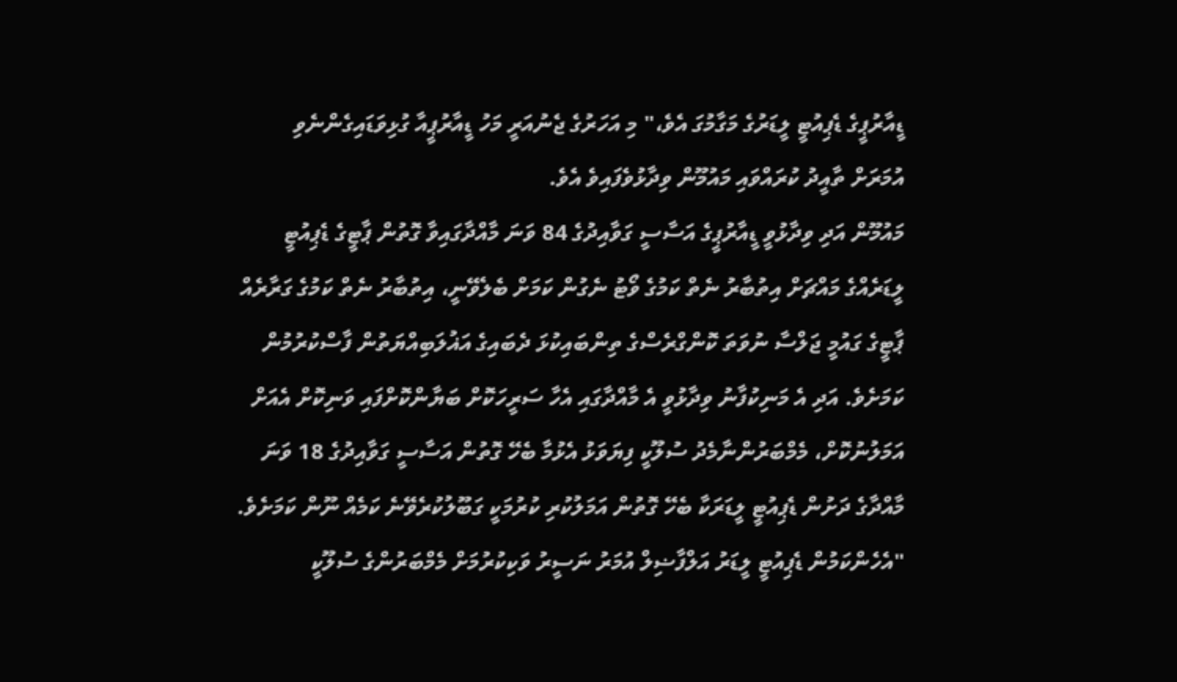ޑީއާރުޕީގެ ޑެޕިއުޓީ ލީޑަރުގެ މަގާމުގަ އެވެ،" މި އަހަރުގެ ޖެނުއަރީ މަހު ޑީއާރުޕީއާ ގުޅިވަޑައިގެންނެވި އުމަރަށް ތާއީދު ކުރައްވައި މައުމޫން ވިދާޅުވެފައިވެ އެވެ.
މައުމޫން އަދި ވިދާޅުވީ ޑީއާރުޕީގެ އަސާސީ ގަވާއިދުގެ 84 ވަނަ މާއްދާގައިވާ ގޮތުން ޕާޓީގެ ޑެޕިއުޓީ ލީޑަރެއްގެ މައްޗަށް އިތުބާރު ނެތް ކަމުގެ ވޯޓު ނެގުން ކަމަށް ބެލެވޭނީ، އިތުބާރު ނެތް ކަމުގެ ގަރާރެއް ޕާޓީގެ ގައުމީ ޖަލްސާ ނުވަތަ ކޮންގްރެސްގެ ތިންބައިކުޅަ ދެބައިގެ އަޣުލަބިއްޔަތުން ފާސްކުރުމުން ކަމަށެވެ. އަދި އެ މަނިކުފާނު ވިދާޅުވީ އެ މާއްދާގައި އެހާ ސަރީހަކޮށް ބަޔާންކޮށްފައި ވަނިކޮށް އެއަށް އަމަލުނުކޮށް، މެމްބަރުންނާމެދު ސުލޫކީ ފިޔަވަޅު އެޅުމާ ބެހޭ ގޮތުން އަސާސީ ގަވާއިދުގެ 18 ވަނަ މާއްދާގެ ދަށުން ޑެޕިއުޓީ ލީޑަރަކާ ބެހޭ ގޮތުން އަމަލުކުރި ކުރުމަކީ ގަބޫލުކުރެވޭނެ ކަމެއް ނޫން ކަމަށެވެ.
"އެހެންކަމުން ޑެޕިއުޓީ ލީޑަރު އަލްފާޟިލް އުމަރު ނަސީރު ވަކިކުރުމަށް މެމްބަރުންގެ ސުލޫކީ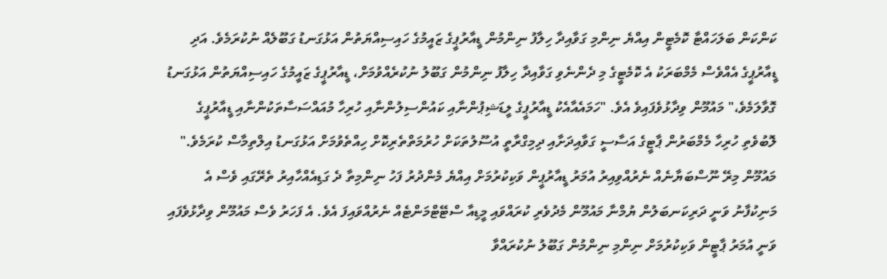ކަންކަން ބަލަހައްޓާ ކޮމެޓީން އިއްޔެ ނިންމި ގަވާއިދާ ހިލާފު ނިންމުން ޑީއާރުޕީގެ ޒައީމުގެ ހައިސިއްޔަތުން އަޅުގަނޑު ގަބޫލެއް ނުކުރަމެވެ. އަދި ޑީއާރުޕީގެ އެއްވެސް މެމްބަރަކު އެ ކޮމެޓީގެ މި ދެންނެވި ގަވާއިދާ ހިލާފު ނިންމުން ގަބޫލު ނުކުރެއްވުމަށް، ޑީއާރުޕީގެ ޒައީމުގެ ހައިސިއްޔަތުން އަޅުގަނޑު ގޮވާލަމެވެ،" މައުމޫން ވިދާޅުވެފައިވެ އެވެ. "ހަމައެއާއެކު ޑީއާރުޕީގެ ލީޑަޝިޕުންނާއި ކައުންސިލުންނާއި ހުރިހާ މުއައްސަސާތަކުންނާއި ޑީއާރުޕީގެ ލޮބުވެތި ހުރިހާ މެމްބަރުން ޕާޓީގެ އަސާސީ ގަވާއިދަށާއި ދިމިގްރާތީ އުސޫލުތަކަށް ހުރުމަތްތެރިކޮށް ހިއްތެވުމަށް އަޅުގަނޑު އިލްތިމާސް ކުރަމެވެ."
މައުމޫން މިރޭ ނޫސްބަޔާނެއް ނެރުއްވިއިރު އުމަރު ޑީއާރުޕީން ވަކިކުރުމަށް އިއްޔެ މެންދުރު ފަހު ނިންމިތާ ދެ ގަޑިއެއްހާއިރު ތެރޭގައި ވެސް އެ މަނިކުފާނު ވަނީ ދަރިކަނބަލުން ޔުމްނާ މައުމޫން މެދުވެރި ކުރައްވައި މީޑިއާ ސްޓޭޓްމަންޓެއް ނެރުއްވައިފަ އެވެ. އެ ފަހަރު ވެސް މައުމޫން ވިދާޅުވެފައި ވަނީ އުމަރު ޕާޓީން ވަކިކުރުމަށް ނިންމި ނިންމުން ގަބޫލު ނުކުރައްވާ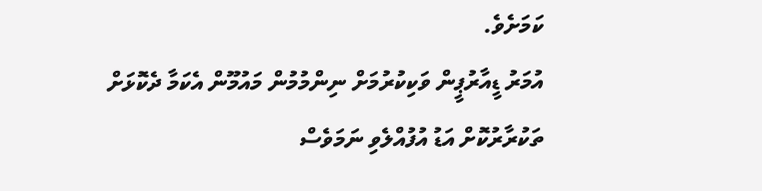ކަމަށެވެ.
އުމަރު ޑީއާރުޕީން ވަކިކުރުމަށް ނިންމުމުން މައުމޫން އެކަމާ ދެކޮޅަށް ތަކުރާރުކޮށް އަޑު އުފުއްލެވި ނަމަވެސް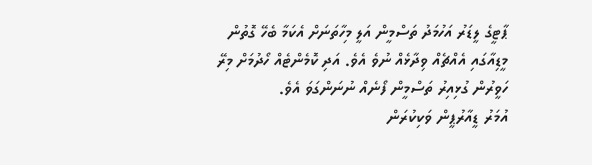ޕާޓީގެ ލީޑަރު އަހުމަދު ތަސްމީން އަލީ މިހާތަނަށް އެކަމާ ބެހޭ ގޮތުން މީޑިއާގައި އެއްޗެއް ވިދާޅެއް ނުވެ އެވެ. އަދި ކޮމެންޓެއް ހޯދުމަށް މިރޭ ހަވީރުން ގުޅިއިރު ތަސްމީން ފޯނެއް ނުނަންގަވަ އެވެ.
އުމަރު ޑީއާރުޕީން ވަކިކުރަން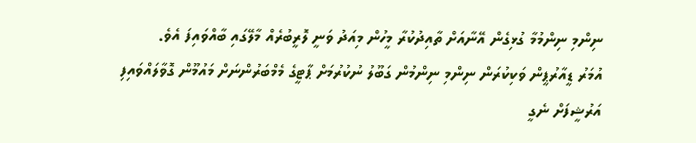ނިންމި ނިންމުމާ ގުޅިގެން އޭނާއަށް ތާއިދުކުރާ މީހުން މިއަދު ވަނީ ލޮރީބުރެއް މާލޭގައި ބާއްވައިފަ އެވެ.
އުމަރު ޑީއާރުޕީން ވަކިކުރަން ނިންމި ނިންމުން ގަބޫލު ނުކުރުމަށް ޕާޓީގެ މެމްބަރުންނަށް މައުމޫން ގޮވާލައްވައިފި
އަރުޝީފަށް ނެގީ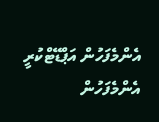އެންމެފަހުން އަޕްޑޭޓްކުރީ
އެންމެފަހުން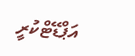އަޕްޑޭޓްކުރީ